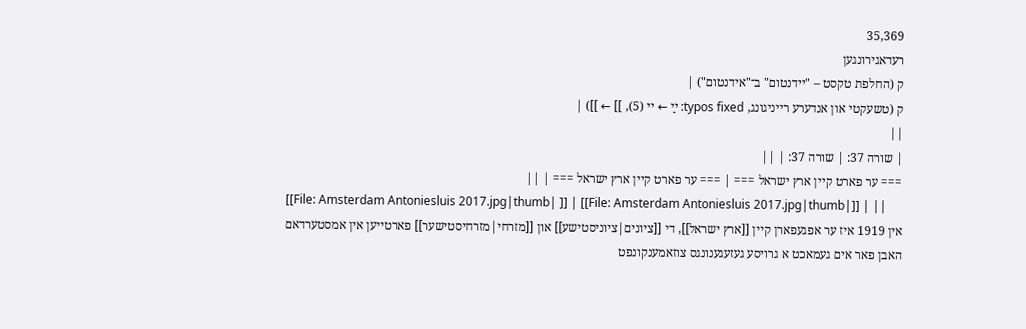35,369
רעדאגירונגען
ק (החלפת טקסט – "יידנטום" ב־"אידנטום") |
ק (טשעקטי און אנדערע רייניגונג, typos fixed: ײַ ← יי (5), ]] ← ]]) |
||
| שורה 37: | שורה 37: | ||
=== ער פארט קיין ארץ ישראל === | === ער פארט קיין ארץ ישראל === | ||
[[File: Amsterdam Antoniesluis 2017.jpg|thumb| ]] | [[File: Amsterdam Antoniesluis 2017.jpg|thumb|]] | ||
אין 1919 איז ער אפגעפארן קיין [[ארץ ישראל]], די [[ציונים|ציוניסטישע]] און [[מזרחי|מזרחיסטישער]] פארטייען אין אמסטערדאם האבן פאר אים געמאכט א גרויסע געזעגענונגס צוזאמענקונפט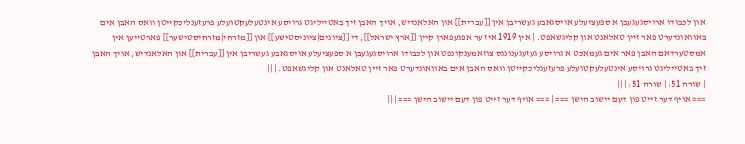און לכבודו ארויסגעגעבן א ספעציעלע אויסגאבע געשריבן אין [[עברית]] און האלאנדיש, אויך האבן זיך באטייליגט גרויסע אינטעלעקטועלע פרעזענליכקייטן וואס האבן אים באוואונדערט פאר זיין טאלאנט און קליגשאפט. | אין 1919 איז ער אפגעפארן קיין [[ארץ ישראל]], די [[ציונים|ציוניסטישע]] און [[מזרחי|מזרחיסטישער]] פארטייען אין אמסטערדאם האבן פאר אים געמאכט א גרויסע געזעגענונגס צוזאמענקונפט און לכבודו ארויסגעגעבן א ספעציעלע אויסגאבע געשריבן אין [[עברית]] און האלאנדיש, אויך האבן זיך באטייליגט גרויסע אינטעלעקטועלע פרעזענליכקייטן וואס האבן אים באוואונדערט פאר זיין טאלאנט און קליגשאפט. | ||
| שורה 51: | שורה 51: | ||
=== אויף דער זייט פון דעם יישוב הישן === | === אויף דער זייט פון דעם יישוב הישן === | ||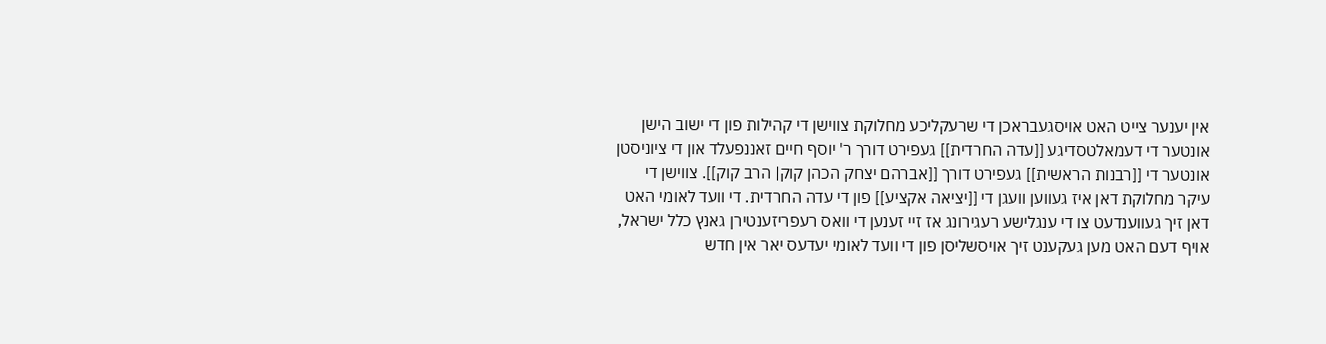אין יענער צייט האט אויסגעבראכן די שרעקליכע מחלוקת צווישן די קהילות פון די ישוב הישן אונטער די דעמאלטסדיגע [[עדה החרדית]] געפירט דורך ר' יוסף חיים זאננפעלד און די ציוניסטן אונטער די [[רבנות הראשית]] געפירט דורך [[אברהם יצחק הכהן קוק| הרב קוק]]. צווישן די עיקר מחלוקת דאן איז געווען וועגן די [[יציאה אקציע]] פון די עדה החרדית. די וועד לאומי האט דאן זיך געווענדעט צו די ענגלישע רעגירונג אז זיי זענען די וואס רעפריזענטירן גאנץ כלל ישראל, אויף דעם האט מען געקענט זיך אויסשליסן פון די וועד לאומי יעדעס יאר אין חדש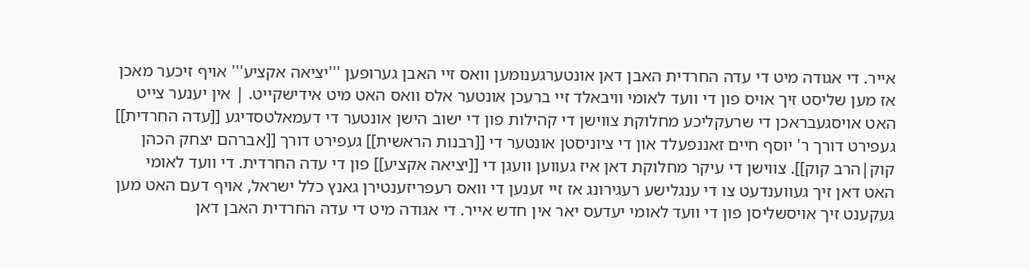אייר. די אגודה מיט די עדה החרדית האבן דאן אונטערגענומען וואס זיי האבן גערופען '''יציאה אקציע''' אויף זיכער מאכן אז מען שליסט זיך אויס פון די וועד לאומי וויבאלד זיי ברעכן אונטער אלס וואס האט מיט אידישקייט. | אין יענער צייט האט אויסגעבראכן די שרעקליכע מחלוקת צווישן די קהילות פון די ישוב הישן אונטער די דעמאלטסדיגע [[עדה החרדית]] געפירט דורך ר' יוסף חיים זאננפעלד און די ציוניסטן אונטער די [[רבנות הראשית]] געפירט דורך [[אברהם יצחק הכהן קוק|הרב קוק]]. צווישן די עיקר מחלוקת דאן איז געווען וועגן די [[יציאה אקציע]] פון די עדה החרדית. די וועד לאומי האט דאן זיך געווענדעט צו די ענגלישע רעגירונג אז זיי זענען די וואס רעפריזענטירן גאנץ כלל ישראל, אויף דעם האט מען געקענט זיך אויסשליסן פון די וועד לאומי יעדעס יאר אין חדש אייר. די אגודה מיט די עדה החרדית האבן דאן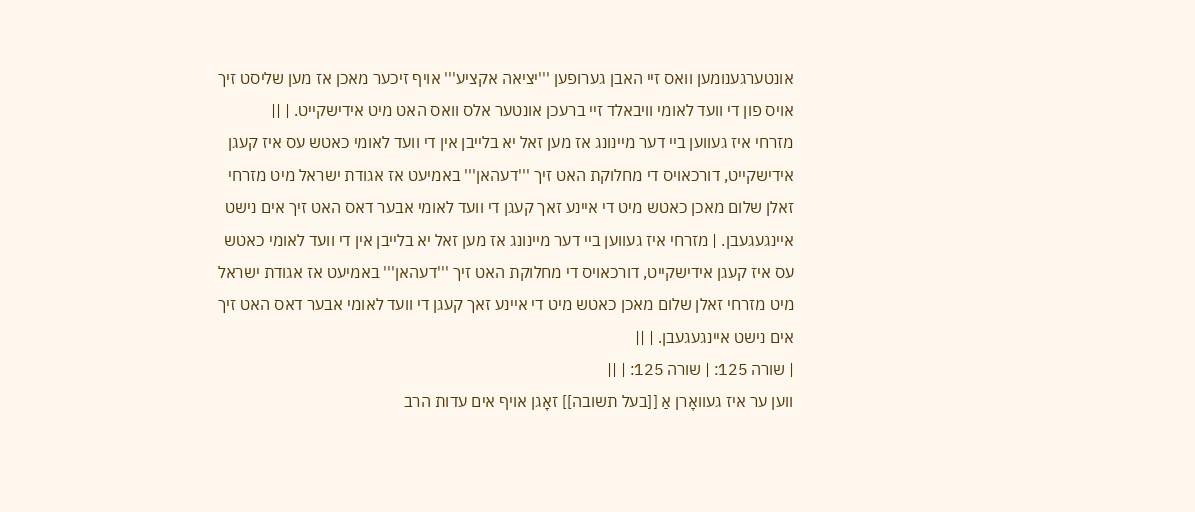אונטערגענומען וואס זיי האבן גערופען '''יציאה אקציע''' אויף זיכער מאכן אז מען שליסט זיך אויס פון די וועד לאומי וויבאלד זיי ברעכן אונטער אלס וואס האט מיט אידישקייט. | ||
מזרחי איז געווען ביי דער מיינונג אז מען זאל יא בלייבן אין די וועד לאומי כאטש עס איז קעגן אידישקייט, דורכאויס די מחלוקת האט זיך '''דעהאן''' באמיעט אז אגודת ישראל מיט מזרחי זאלן שלום מאכן כאטש מיט די איינע זאך קעגן די וועד לאומי אבער דאס האט זיך אים נישט איינגעגעבן. | מזרחי איז געווען ביי דער מיינונג אז מען זאל יא בלייבן אין די וועד לאומי כאטש עס איז קעגן אידישקייט, דורכאויס די מחלוקת האט זיך '''דעהאן''' באמיעט אז אגודת ישראל מיט מזרחי זאלן שלום מאכן כאטש מיט די איינע זאך קעגן די וועד לאומי אבער דאס האט זיך אים נישט איינגעגעבן. | ||
| שורה 125: | שורה 125: | ||
ווען ער איז געוואָרן אַ [[בעל תשובה]] זאָגן אויף אים עדות הרב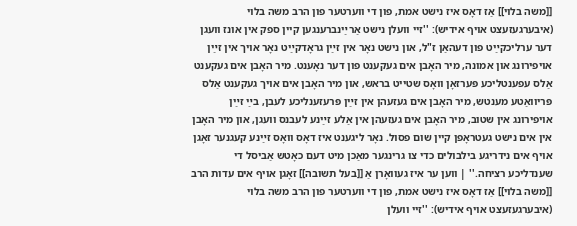[[משה בלוי]] אַז דאָס איז נישט אמת, פון די ווערטער פון הרב משה בלוי (איבערגעזעצט אויף אידיש): ''זיי וועלן נישט אַרײַנברענגען קיין ספק אין אונז וועגן דער ערליכקײַט פון דעהאַן ז"ל, און נישט נאָר אין זײַן גראָדקײַט נאָר אויך אין זײַן אויפירונג און אמונה, מיר האָבן אים געקענט פון דער נאָענט. מיר האָבן אים געקענט אַלס עפענטליכע פּערזאָן וואָס שטייט בראש, און מיר האָבן אים אויך געקענט אַלס פּריוואַטע מענטש, מיר האָבן אים געזעהן אין זײַן פּרעזענליכע לעבן, בײַ זײַן אויפירונג אין שטוב, מיר האָבן אים געזעהן אין אַלע זײַנע לעבנס וועגן, און מיר האָבן אין אים נישט געטראָפן קיין שום פסול. נאָר ליגענט איז דאָס וואָס זײַנע קעגנער זאָגן אויף אים נידריגע בילבולים כדי צו גרינגער מאַכן מיט דעם כאָטש אַביסל די שענדליכע רציחה.'' | ווען ער איז געוואָרן אַ [[בעל תשובה]] זאָגן אויף אים עדות הרב [[משה בלוי]] אַז דאָס איז נישט אמת, פון די ווערטער פון הרב משה בלוי (איבערגעזעצט אויף אידיש): ''זיי וועלן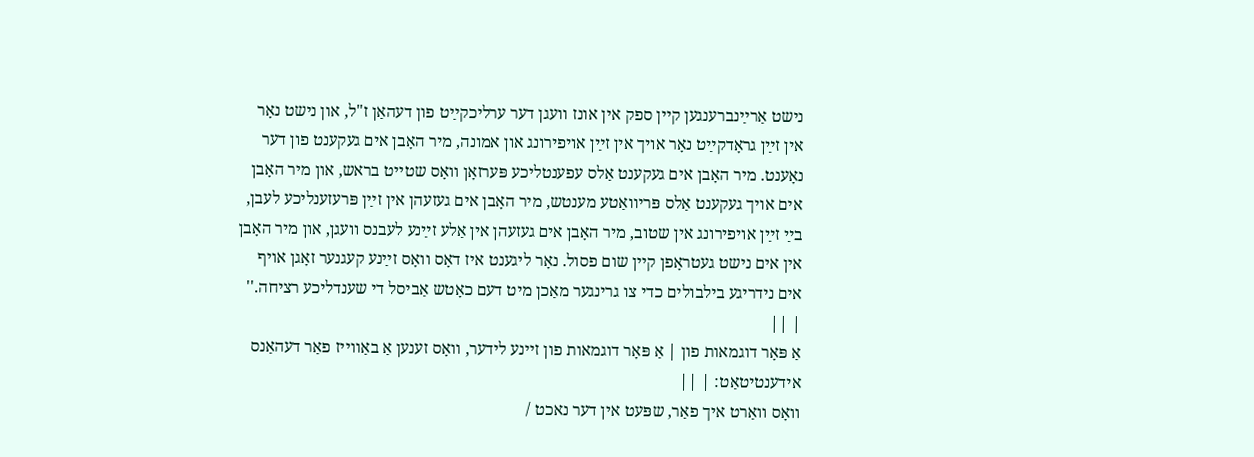נישט אַרײַנברענגען קיין ספק אין אונז וועגן דער ערליכקײַט פון דעהאַן ז"ל, און נישט נאָר אין זײַן גראָדקײַט נאָר אויך אין זײַן אויפירונג און אמונה, מיר האָבן אים געקענט פון דער נאָענט. מיר האָבן אים געקענט אַלס עפענטליכע פּערזאָן וואָס שטייט בראש, און מיר האָבן אים אויך געקענט אַלס פּריוואַטע מענטש, מיר האָבן אים געזעהן אין זײַן פּרעזענליכע לעבן, בײַ זײַן אויפירונג אין שטוב, מיר האָבן אים געזעהן אין אַלע זײַנע לעבנס וועגן, און מיר האָבן אין אים נישט געטראָפן קיין שום פסול. נאָר ליגענט איז דאָס וואָס זײַנע קעגנער זאָגן אויף אים נידריגע בילבולים כדי צו גרינגער מאַכן מיט דעם כאָטש אַביסל די שענדליכע רציחה.'' | ||
אַ פּאָר דוגמאות פון | אַ פּאָר דוגמאות פון זיינע לידער, וואָס זענען אַ באַווייז פאַר דעהאַנס אידענטיטאַט: | ||
וואָס וואַרט איך פאַר, שפּעט אין דער נאכט /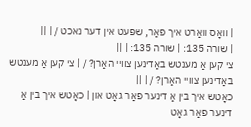| וואָס וואַרט איך פאַר, שפּעט אין דער נאכט / | ||
| שורה 135: | שורה 135: | ||
צי קען אַ מענטש באַדינען צוויי האַרן? / | צי קען אַ מענטש באַדינען צוויי האַרן? / | ||
כאָטש איך בין אַ דינער פאַר גאָט און | כאָטש איך בין אַ דינער פאַר גאָט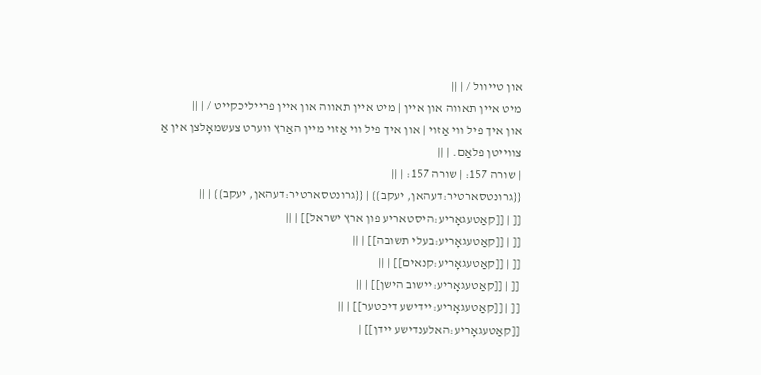און טייוול / | ||
מיט איין תאווה און איין | מיט איין תאווה און איין פרייליכקייט / | ||
און איך פיל ווי אַזוי | און איך פיל ווי אַזוי מיין האַרץ ווערט צעשמאָלצן אין אַ צווייטן פלאַם. | ||
| שורה 157: | שורה 157: | ||
{{גרונטסארטיר:דעהאן, יעקב}} | {{גרונטסארטיר:דעהאן, יעקב}} | ||
[[ | [[קאַטעגאָריע:היסטאריע פון ארץ ישראל]] | ||
[[ | [[קאַטעגאָריע:בעלי תשובה]] | ||
[[ | [[קאַטעגאָריע:קנאים]] | ||
[[ | [[קאַטעגאָריע:יישוב הישן]] | ||
[[ | [[קאַטעגאָריע:יידישע דיכטער]] | ||
[[קאַטעגאָריע:האלענדישע יידן]] |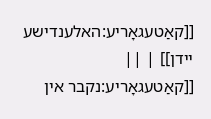[[קאַטעגאָריע:האלענדישע יידן]] | ||
[[קאַטעגאָריע:נקבר אין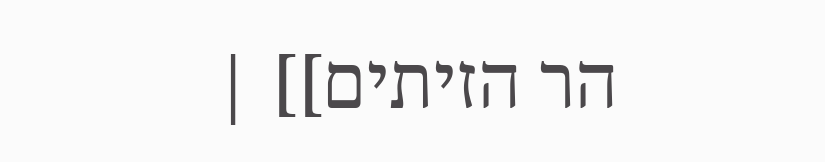הר הזיתים]] |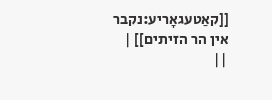[[קאַטעגאָריע:נקבר אין הר הזיתים]] | ||